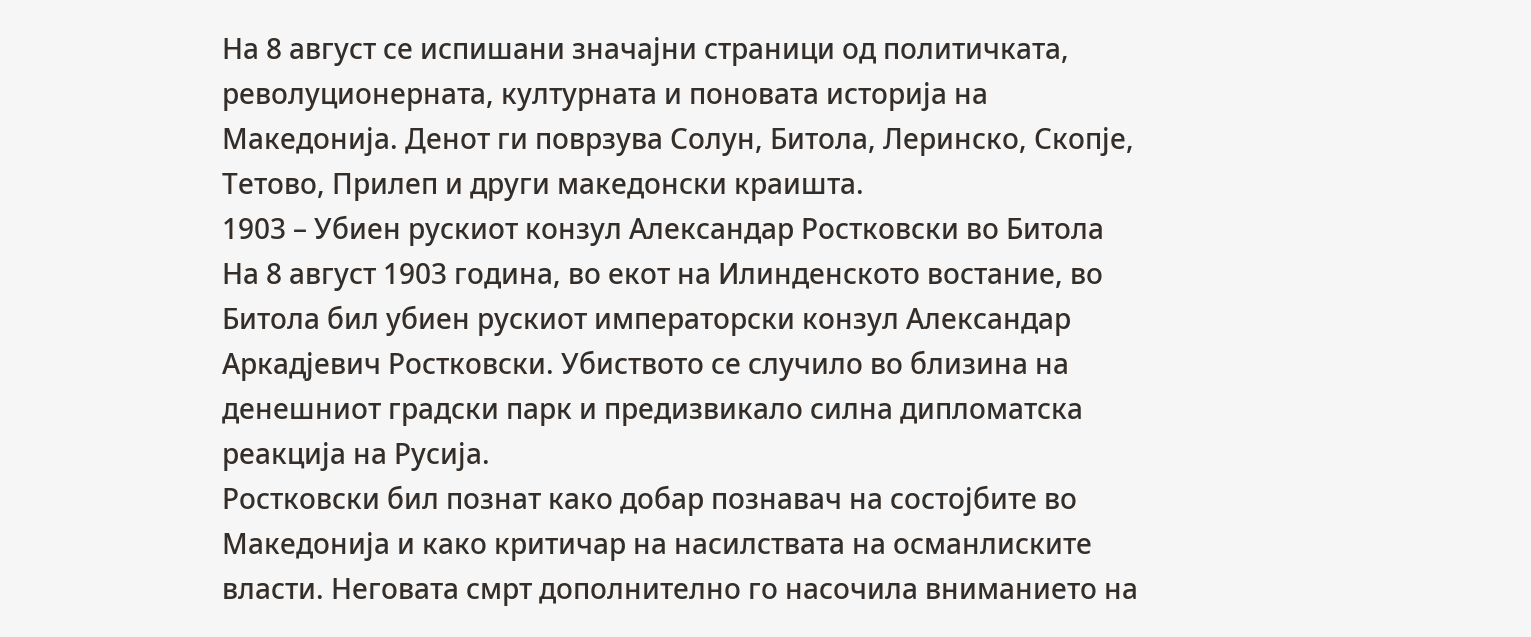На 8 август се испишани значајни страници од политичката, револуционерната, културната и поновата историја на Македонија. Денот ги поврзува Солун, Битола, Леринско, Скопје, Тетово, Прилеп и други македонски краишта.
1903 – Убиен рускиот конзул Александар Ростковски во Битола
На 8 август 1903 година, во екот на Илинденското востание, во Битола бил убиен рускиот императорски конзул Александар Аркадјевич Ростковски. Убиството се случило во близина на денешниот градски парк и предизвикало силна дипломатска реакција на Русија.
Ростковски бил познат како добар познавач на состојбите во Македонија и како критичар на насилствата на османлиските власти. Неговата смрт дополнително го насочила вниманието на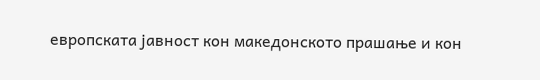европската јавност кон македонското прашање и кон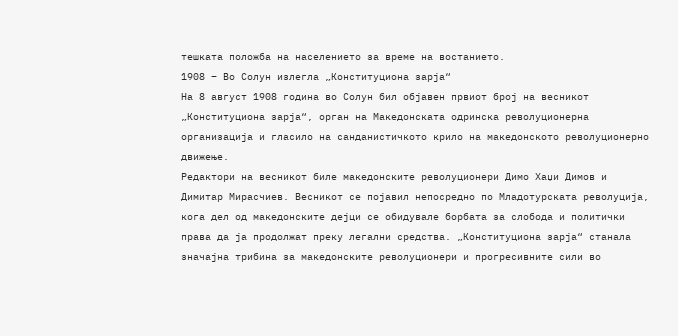тешката положба на населението за време на востанието.
1908 – Во Солун излегла „Конституциона зарја“
На 8 август 1908 година во Солун бил објавен првиот број на весникот „Конституциона зарја“, орган на Македонската одринска револуционерна организација и гласило на санданистичкото крило на македонското револуционерно движење.
Редактори на весникот биле македонските револуционери Димо Хаџи Димов и Димитар Мирасчиев. Весникот се појавил непосредно по Младотурската револуција, кога дел од македонските дејци се обидувале борбата за слобода и политички права да ја продолжат преку легални средства. „Конституциона зарја“ станала значајна трибина за македонските револуционери и прогресивните сили во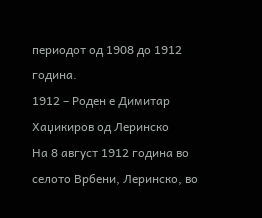периодот од 1908 до 1912 година.
1912 – Роден е Димитар Хаџикиров од Леринско
На 8 август 1912 година во селото Врбени, Леринско, во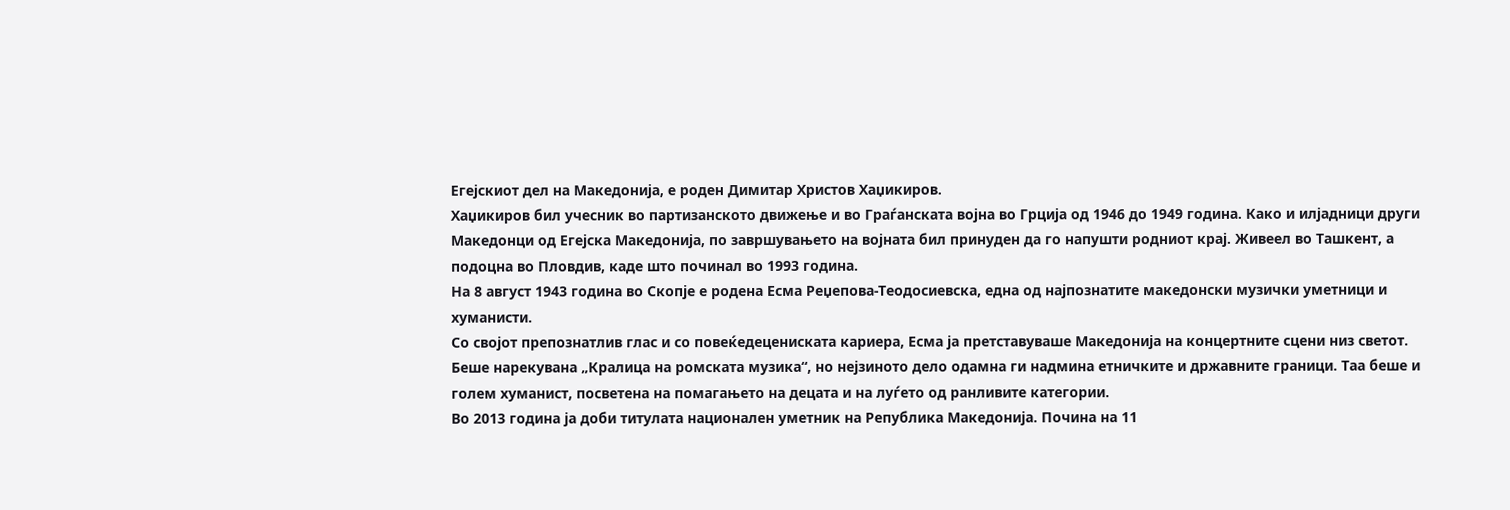Егејскиот дел на Македонија, е роден Димитар Христов Хаџикиров.
Хаџикиров бил учесник во партизанското движење и во Граѓанската војна во Грција од 1946 до 1949 година. Како и илјадници други Македонци од Егејска Македонија, по завршувањето на војната бил принуден да го напушти родниот крај. Живеел во Ташкент, а подоцна во Пловдив, каде што починал во 1993 година.
На 8 август 1943 година во Скопје е родена Есма Реџепова-Теодосиевска, една од најпознатите македонски музички уметници и хуманисти.
Со својот препознатлив глас и со повеќедецениската кариера, Есма ја претставуваше Македонија на концертните сцени низ светот. Беше нарекувана „Кралица на ромската музика“, но нејзиното дело одамна ги надмина етничките и државните граници. Таа беше и голем хуманист, посветена на помагањето на децата и на луѓето од ранливите категории.
Во 2013 година ја доби титулата национален уметник на Република Македонија. Почина на 11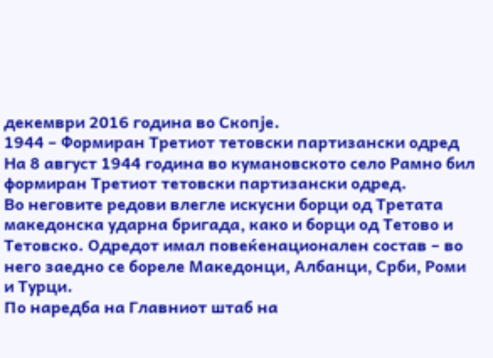декември 2016 година во Скопје.
1944 – Формиран Третиот тетовски партизански одред
На 8 август 1944 година во кумановското село Рамно бил формиран Третиот тетовски партизански одред.
Во неговите редови влегле искусни борци од Третата македонска ударна бригада, како и борци од Тетово и Тетовско. Одредот имал повеќенационален состав – во него заедно се бореле Македонци, Албанци, Срби, Роми и Турци.
По наредба на Главниот штаб на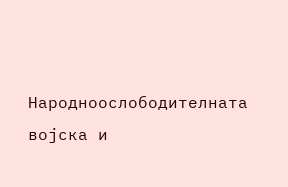Народноослободителната војска и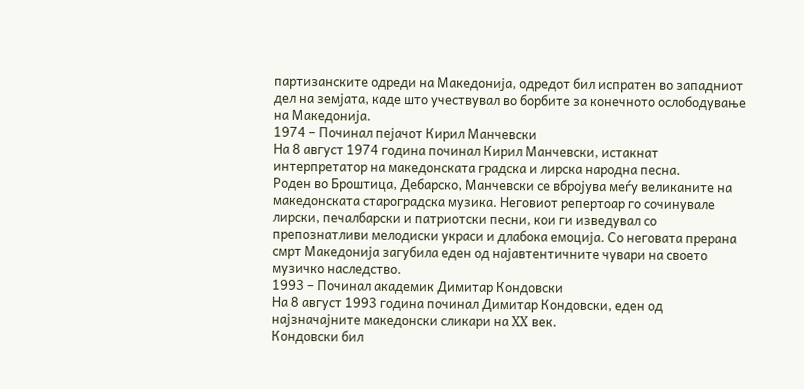партизанските одреди на Македонија, одредот бил испратен во западниот дел на земјата, каде што учествувал во борбите за конечното ослободување на Македонија.
1974 – Починал пејачот Кирил Манчевски
На 8 август 1974 година починал Кирил Манчевски, истакнат интерпретатор на македонската градска и лирска народна песна.
Роден во Броштица, Дебарско, Манчевски се вбројува меѓу великаните на македонската староградска музика. Неговиот репертоар го сочинувале лирски, печалбарски и патриотски песни, кои ги изведувал со препознатливи мелодиски украси и длабока емоција. Со неговата прерана смрт Македонија загубила еден од најавтентичните чувари на своето музичко наследство.
1993 – Починал академик Димитар Кондовски
На 8 август 1993 година починал Димитар Кондовски, еден од најзначајните македонски сликари на XX век.
Кондовски бил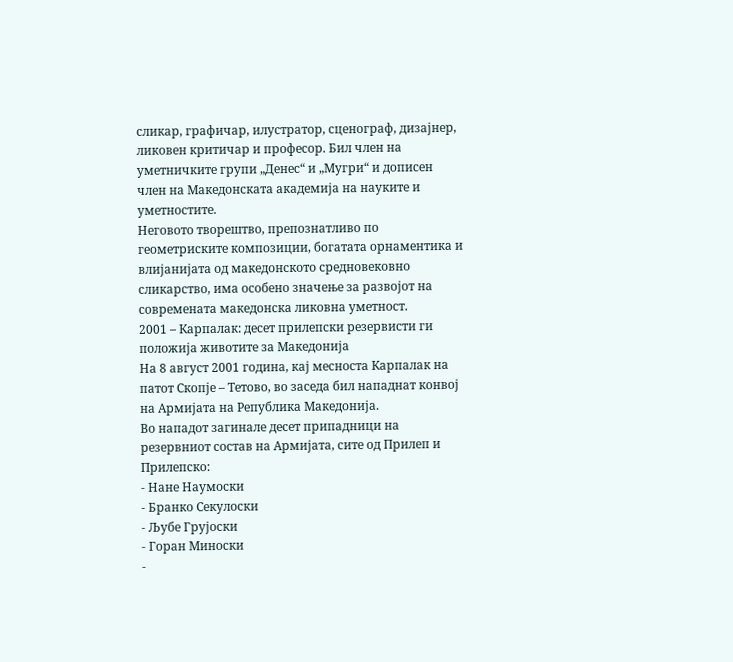сликар, графичар, илустратор, сценограф, дизајнер, ликовен критичар и професор. Бил член на уметничките групи „Денес“ и „Мугри“ и дописен член на Македонската академија на науките и уметностите.
Неговото творештво, препознатливо по геометриските композиции, богатата орнаментика и влијанијата од македонското средновековно сликарство, има особено значење за развојот на современата македонска ликовна уметност.
2001 – Карпалак: десет прилепски резервисти ги положија животите за Македонија
На 8 август 2001 година, кај месноста Карпалак на патот Скопје – Тетово, во заседа бил нападнат конвој на Армијата на Република Македонија.
Во нападот загинале десет припадници на резервниот состав на Армијата, сите од Прилеп и Прилепско:
- Нане Наумоски
- Бранко Секулоски
- Љубе Грујоски
- Горан Миноски
-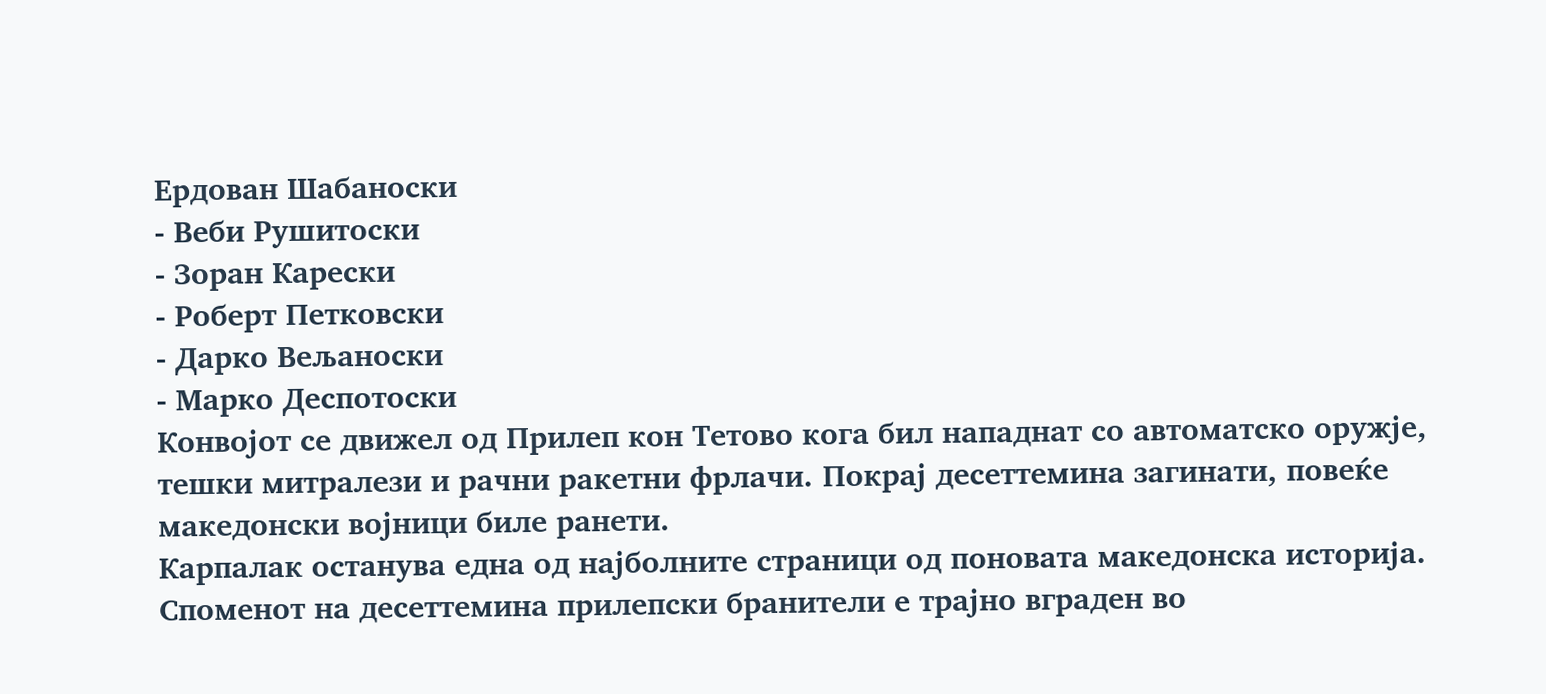Ердован Шабаноски
- Веби Рушитоски
- Зоран Карески
- Роберт Петковски
- Дарко Вељаноски
- Марко Деспотоски
Конвојот се движел од Прилеп кон Тетово кога бил нападнат со автоматско оружје, тешки митралези и рачни ракетни фрлачи. Покрај десеттемина загинати, повеќе македонски војници биле ранети.
Карпалак останува една од најболните страници од поновата македонска историја. Споменот на десеттемина прилепски бранители е трајно вграден во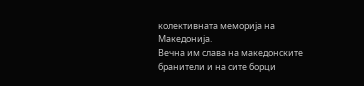колективната меморија на Македонија.
Вечна им слава на македонските бранители и на сите борци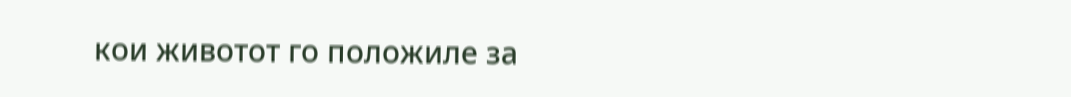кои животот го положиле за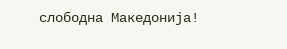слободна Македонија!